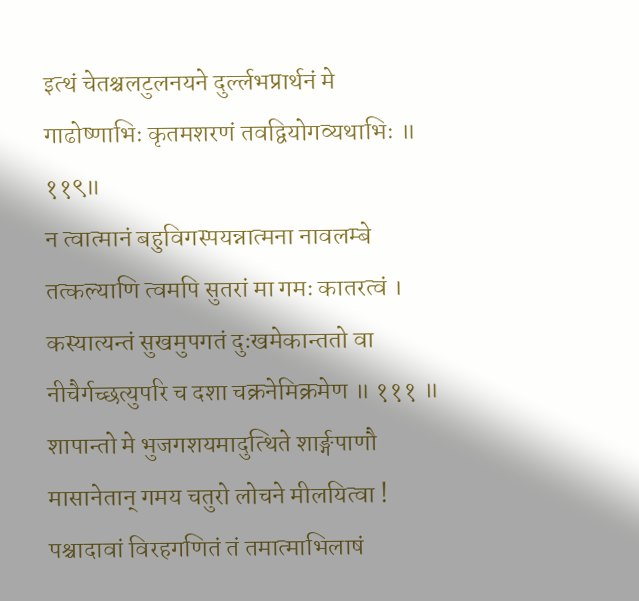इत्थं चेतश्चलटुलनयने दुर्ल्लभप्रार्थनं मे
गाढोष्णाभिः कृतमशरणं तवद्वियोगव्यथाभिः ॥ ११९॥
न त्वात्मानं बहुविगस्पयन्नात्मना नावलम्बे
तत्कल्याणि त्वमपि सुतरां मा गमः कातरत्वं ।
कस्यात्यन्तं सुखमुपगतं दुःखमेकान्ततो वा
नीचैर्गच्छत्युपरि च दशा चक्रनेमिक्रमेण ॥ १११ ॥
शापान्तो मे भुजगशयमादुत्थिते शार्ङ्गपाणौ
मासानेतान् गमय चतुरो लोचने मीलयित्वा !
पश्चादावां विरहगणितं तं तमात्माभिलाषं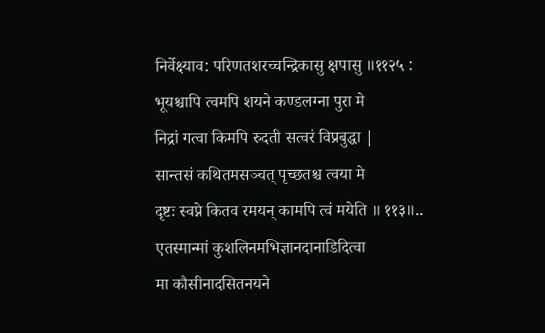निर्वेक्ष्याव: परिणतशरच्चन्द्रिकासु क्षपासु ॥११२५ :
भूयश्चापि त्वमपि शयने कण्डलग्ना पुरा मे
निद्रां गत्वा किमपि रुदती सत्वरं विप्रबुद्धा |
सान्तसं कथितमसञ्चत् पृच्छतश्च त्वया मे
दृष्टः स्वप्ने कितव रमयन् कामपि त्वं मयेति ॥ ११३॥..
एतस्मान्मां कुशलिनमभिज्ञानदानाडिदित्वा
मा कौसीनादसितनयने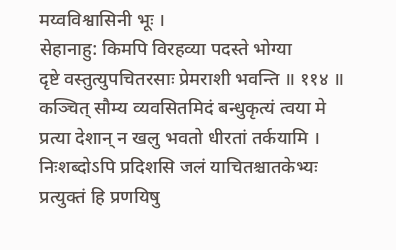मय्वविश्वासिनी भूः ।
सेहानाहु: किमपि विरहव्या पदस्ते भोग्या
दृष्टे वस्तुत्युपचितरसाः प्रेमराशी भवन्ति ॥ ११४ ॥
कञ्चित् सौम्य व्यवसितमिदं बन्धुकृत्यं त्वया मे
प्रत्या देशान् न खलु भवतो धीरतां तर्कयामि ।
निःशब्दोऽपि प्रदिशसि जलं याचितश्चातकेभ्यः
प्रत्युक्तं हि प्रणयिषु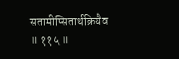सतामीप्सितार्थक्रियैव ॥ ११५ ॥